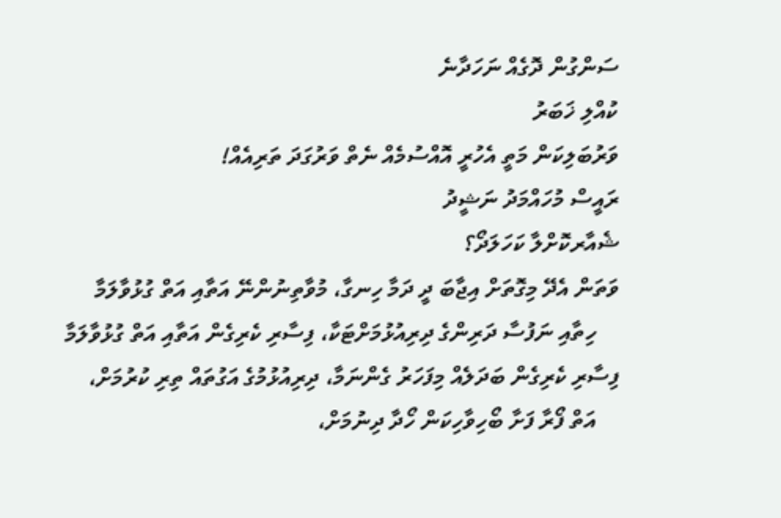ސަންގުން ދޮގެއް ނަހަދާނެ
ކުއްލި ޚަބަރު
ވަރުބަލިކަން މަތީ އެހުރީ އޮއްސުމެއް ނެތް ވަރުގަދަ ތަރިއެއް!
ރައީސް މުހައްމަދު ނަޝީދު
ޝެއާރކޮށްލާ ކަހަލަދޯ؟
ވަތަން އެދޭ މިގޮތަށް އިޖާބަ ދީ ދަމާ ހިނގާ، މުވާތިނުންނޭ އަތާއި އަތް ގުޅުވާލަމާ
    ހިތާއި ނަފުސާ ދަރިންގެ ދިރިއުޅުމަށްޓަކާ، ފިސާރި ކެރިގެން އަތާއި އަތް ގުޅުވާލަމާ
ފިސާރި ކެރިގެން ބަދަލެއް މިފަހަރު ގެންނަމާ، ދިރިއުޅުމުގެ އަގުތައް ތިރި ކުރުމަށް،
    އަތް ފޯރާ ފަށާ ބޯހިވާހިކަން ހޯދާ ދިނުމަށް،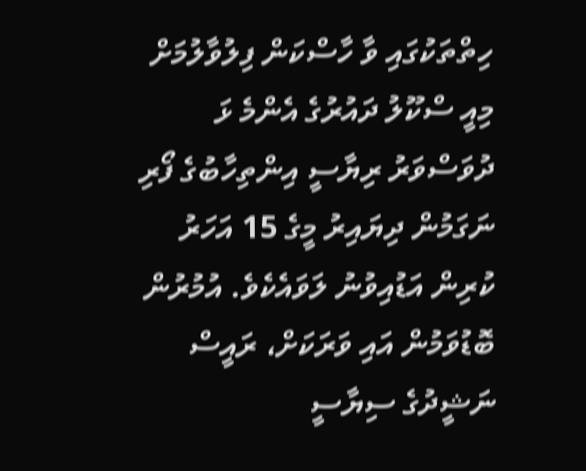ހިތްތަކުގައި ވާ ހާސްކަން ފިލުވާލުމަށް
މިއީ ސްކޫލު ދައުރުގެ އެންމެ ޅަ ދުވަސްވަރު ރިޔާސީ އިންތިހާބުގެ ފޯރި ނަގަމުން ދިޔައިރު މީގެ 15 އަހަރު ކުރިން އަޑުއިވުނު ލަވައެކެވެ. އުމުރުން ބޮޑުވަމުން އައި ވަރަކަށް، ރައީސް ނަޝީދުގެ ސިޔާސީ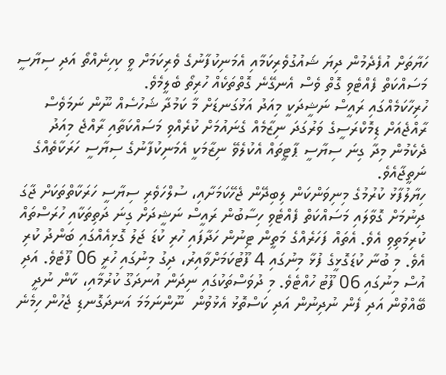ހަޔާތަށް އުފެދެމުން ދިޔަ ޝައުގުވެރިކަމާއި އެމަނިކުފާނުގެ ވެރިކަމަށް ވީ ކިހިނެއްތޯ އަދި ސިޔާސީ މަސައްކަތް ފެއްޓެވި ގޮތް ވެސް އެނގޭނެ ގޮތްތަކެއް ހުރިތޯ ބެލީމެވެ.
ހުރިހާކަމެއްގައި ރައީސް ނަޝީދަކީ މިއަދު އަޅުގަނޑަށް މާ ކަމުދާ ޝަހުސެއް ނޫން ނަމަވެސް ރާއްޖެއަށް ޑިމޮކްރަސީގެ ވަރުގަދަ ނިޒާމެއް ގެނައުމަށް ކުރެއްވި މަސައްކަތާއި ރާއްޖެ މިއަދު ދެކެމުން މިދާ ގިނަ ސިޔާސީ ޕާޓީތައް އެކުލެވޭ ނިޒާމަކީ އެމަނިކުފާނުގެ ސިޔާސީ ހަރަކާތެއްގެ ނަތީޖާއެވެ.
ހިޔާލުފާޅު ކުރުމުގެ މިނިވަންކަން ލިބިދޭން ޖެހޭކަމަށާއި، ސުލްހަވެރި ސިޔާސީ ހަރަކާތްތަކަށް ޖާގަ ދިނުމަށް ގޮވާލައި މަސައްކަތް ފެއްޓެވި ހިސާބުން ރައީސް ނަޝީދަށް ގިނަ ދަތިތަކާއި ހުރަސްތައް ކުރިމަތިވި އެވެ. އެތައް ފަހަރެއްގެ މަތީން ޓިނުން ހަދާފައި ހުރި ކުޑަ ޖަލު ގޮޅިއެއްގައި ބަންދު ކުރި އެވެ. މި ބުނާ ކުޑަގޮޅީގެ ފުޅާ މިނުގައި 4 ފޫޓުކަމަށްވާއިރު، ދިގު މިނުގައި ހުރީ 06 ފޫޓެވެ. އަދި އުސް މިނުގައި 06 ފޫޓު ހުއްޓެވެ. މި ދުވަސްތަކުގައި ނިދަން އުނދަގޫ ކުރުމާއި، ކާން ނުދީ ބޭއްވުން އަދި ފެން ނުދިނުން އަދި ކަސްތޮޅު އެޅުވުން  ނޫންނަމަމަ އަނދަގޮނޑި ޖެހުން ހިމެނެ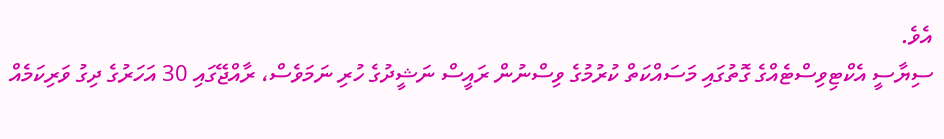އެވެ.
ސިޔާސީ އެކްޓިވިސްޓެއްގެ ގޮތުގައި މަސައްކަތް ކުރުމުގެ ވިސްނުން ރައީސް ނަޝީދުގެ ހުރި ނަމަވެސް، ރާއްޖޭގައި 30 އަހަރުގެ ދިގު ވަރިކަމެއް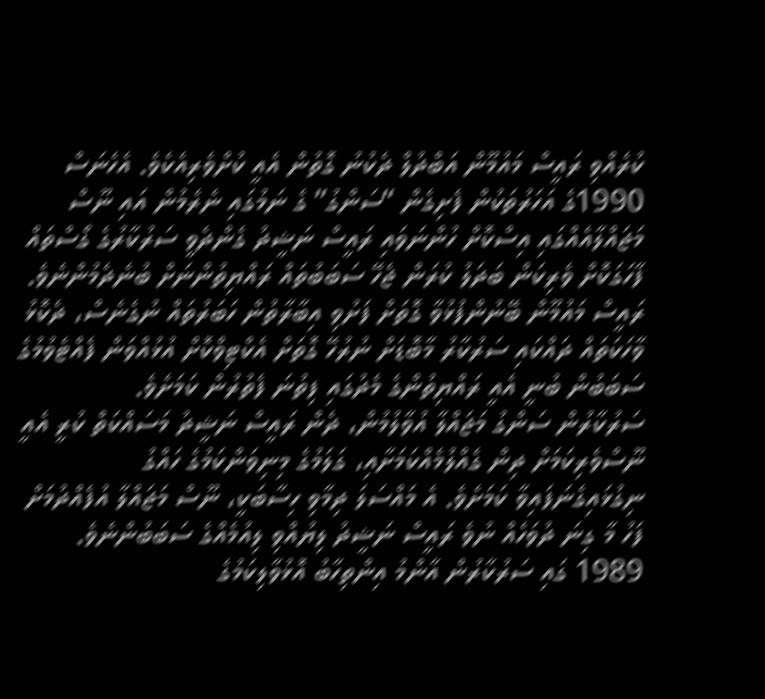ކުރެއްވި ރައީސް މައުމޫން އަބްދުލް ދެކުނު ގޮތުން އެއީ ކުށްވެރިއެކެވެ. އެހެނަސް 1990ގެ އަހަރުތަކުން ފެށިގެން “ސަންގު” ގެ ނަމުގައި ނެރެމުން އައި ނޫސް މަޖައްލާއެއްގައި އިސްކޮށް ހުންނަވައި ރައީސް ނަޝީދު ގެންދެވީ ސަރުކާރުގެ ގޯސްތައް ފާހަގަކޮށް ވެރިކަން ބަދަލު ކުރަން ޖެހޭ ސަބަބުތައް ރައްޔިތުންނަށް ބުނެދެމުންނެވެ.
ރައީސް މައުމޫން ބޭނުންފުޅުވާ ގޮތަށް ފަށުވި އިބާރާތުން ހަބަރުތައް ނުގެނެސް، ދެކޮޅު ވާހަކަތައް ދައްކައި ސަރުކާރު މާބޮޑަށް ނުރުހޭ ގޮތަށް އެކްޓިވްކޮށް އުޅުއްވަން ފެއްޓެވުމުގެ ސަބަބުން ބުނީ އެއީ ރައްޔިތުންގެ މެދުގައި ފިތުނަ ފެތުރުން ކަމަށެވެ.
ސަރުކާރުން ސަންގު މަޖައްލާ އުވާލުމުން، ދެން ރައީސް ނަޝީދު މަސައްކަތް ކުރީ އެއީ ނޫސްވެރިކަމަށް ދިން ގެއްލުމެއްކަމަށާއި، ގަލަމުގެ މިނިވަންކަމުގެ ހައްގު ނިގުޅައިގެނަފައިވާ ކަމަށެވެ. އެ މައްސަލަ ދިމާވި ހިސާބަކީ، ނޫސް މަޖައްލާ އުފެއްދުމަށް ފަހު މާ ގިނަ ދުވަހެއް ނުވެ ރައީސް ނަޝީދު ލިޔުއްވި ލިއުމެއްގެ ސަބަބުންނެވެ. 1989 ގައި ސަރުކާރުން އާންމު އިންތިހާބު އޮޅުވާލިކަމުގެ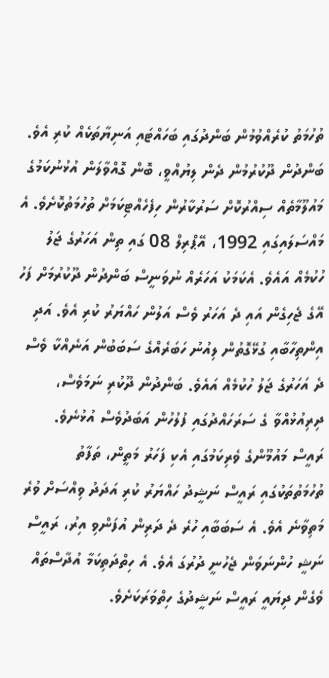ތުހުމަތު ކުރެއްވުމުން ބަންދުގައި ބަހައްޓައި އަނިޔާތަކެއް ކުރި އެވެ.
ބަންދުން ދޫކުރުމުން ދެން ލިޔުއްވީ، ބޮން ގޮއްވާލަން އުޅުނުކަމުގެ މައުލޫމާތެއް ސިއްރުކޮށް ސަރުކާރުން ހިފެހެއްޓިކަމަށް ތުހުމަތުކޮށެވެ. އެ މައްސަލައިގައި 1992، އޭޕްރިލް 08 ގައި ތިން އަހަރުގެ ޖަލު ހުކުމެއް އައެވެ. އެކަމަކު އަހަރެއް ނުވަނީސް ބަންދުން ދޫކުރުމަށް ފަހު އޭގެ ޖެހިގެން އައި ދެ އަހަރު ވެސް އަލުން ހައްޔަރު ކުރި އެވެ. އަދި އިންތިހާބާއި ގުޅޭގޮތުން ލިއުނު ހަބަރެއްގެ ސަބަބުން އަނެއްކާ ވެސް ދެ އަހަރުގެ ޖަލު ހުކުމެއް އައެވެ. ބަންދުން ދޫކުރި ނަމަވެސް، ދިރިއުޅުއްވާ ގެ ސަރަހައްދުގައި ފުލުހުން އަބަދުވެސް އުޅުނެވެ.
ރައީސް މައުމޫންގެ ވެރިކަމުގައި އެކި ފަހަރު މަތީން، ތަފާތު ތުހުމަތުތަކުގައި ރައީސް ނަޝީދު ހައްޔަރު ކުރި އަދަދު ވިއްސަށް ވުރެ މަތިވާނެ އެވެ. އެ ސަބަބާއި ހުރެ ދެ ދަރިން އުފަންވި އިރު، ރައީސް ނަޝީ ހުންނަވަން ޖެހުނީ ދުރުގަ އެވެ. އެ ހިތްދަތިކަމާ އުދާސްތައް ވެގެން ދިޔައީ ރައީސް ނަޝީދުގެ ހިތްވަރަކަށެވެ.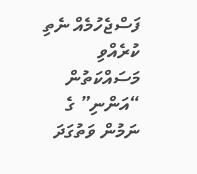ފަސްޖެހުމެއް ނެތި ކުރެއްވި މަސައްކަތުން “އަންނި” ގެ ނަމުން ވަތުގަދަ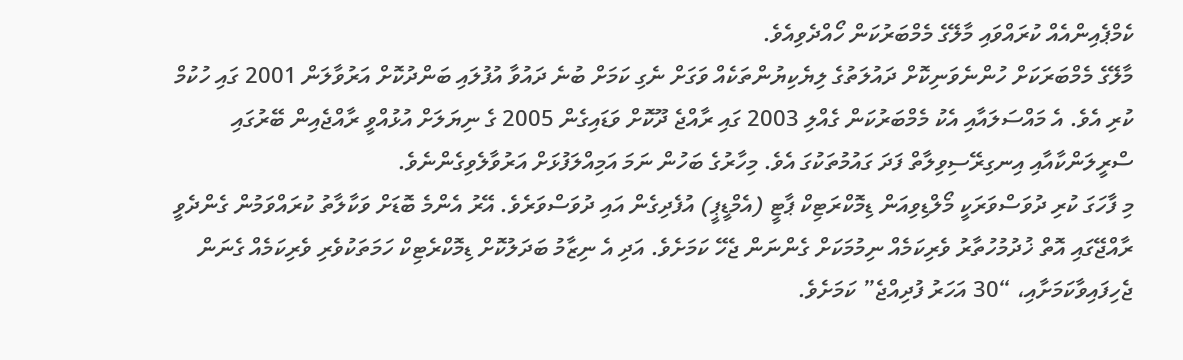ކެމްޕެއިންއެއް ކުރައްވައި މާލޭގެ މެމްބަރުކަން ހޯއްދެވިއެވެ.
މާލޭގެ މެމްބަރަކަށް ހުންނެވަނިކޮށް ދައުލަތުގެ ލިޔެކިޔުންތަކެއް ވަގަށް ނެގި ކަމަށް ބުނެ ދައުވާ އުފުލައި ބަންދުކޮށް އަރުވާލަން 2001 ގައި ހުކުމް ކުރި އެވެ. އެ މައްސަލައާއި އެކު މެމްބަރުކަން ގެއްލި 2003 ގައި ރާއްޖެ ދޫކޮށް ވަޑައިގެން 2005 ގެ ނިޔަލަށް އުޅުއްވީ ރާއްޖެއިން ބޭރުގައި ސްރީލަންކާއާއި އިނގިރޭސިވިލާތް ފަދަ ގައުމުތަކުގަ އެވެ. މިހާރުގެ ބަހުން ނަމަ އަމިއްލަފުޅަށް އަރުވާލެވިގެންނެވެ.
މި ފާހަގަ ކުރި ދުވަސްވަރަކީ މޯލްޑިވިއަން ޑިމޮކްރަޓިކް ޕާޓީ (އެމްޑީޕީ) އުފެދިގެން އައި ދުވަސްވަރެވެ. އޭރު އެންމެ ބޮޑަށް ވަކާލާތު ކުރައްވަމުން ގެންދެވީ ރާއްޖޭގައި އޮތް ޚުދުމުހުތާރު ވެރިކަމެއް ނިމުމަކަށް ގެންނަން ޖެހޭ ކަމަށެވެ. އަދި އެ ނިޒާމު ބަދަލުކޮށް ޑިމޮކްރެޓިކް ހަމަތަކުވެރި ވެރިކަމެއް ގެނަން ޖެހިފައިވާކަމަށާއި، “30 އަހަރު ފުދިއްޖެ” ކަމަށެވެ.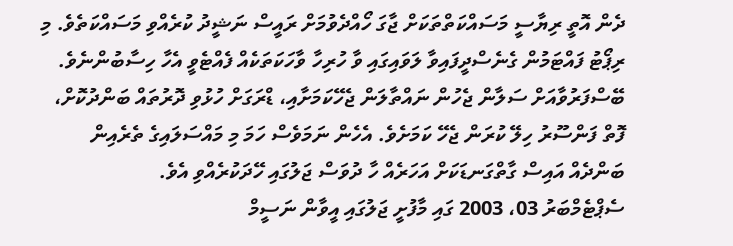ދެން އޮތީ ރިޔާސީ މަސައްކަތްތަކަށް ޖާގަ ހޯއްދެވުމަށް ރައީސް ނަޝީދު ކުރެއްވި މަސައްކަތެވެ. މި ރިޕޯޓު ފައްޓަމުން ގެނެސްދީފައިވާ ލަވައިގައި ވާ ހުރިހާ ވާހަކަތަކެއް ފެއްޓެވީ އެހާ ހިސާބުންނެވެ. ބޭސްފަރުވާއަށް ސަލާން ޖެހުން ނައްތާލަން ޖެހޭކަމަށާއި، ޑްރަގަށް ހުޅުވި ދޮރުތައް ބަންދުކޮށް، ފޮތް ފަންސޫރު ހިލޭ ކުރަން ޖެހޭ ކަމަށެވެ. އެހެން ނަމަވެސް ހަމަ މި މައްސަލައިގެ ތެރެއިން ބަންދެއް އައިސް ގާތްގަނޑަކަށް އަހަރެއް ހާ ދުވަސް ޖަލުގައި ހޭދަކުރެއްވި އެވެ.
ސެޕްޓެމްބަރު 03، 2003 ގައި މާފުށީ ޖަލުގައި އީވާން ނަސީމް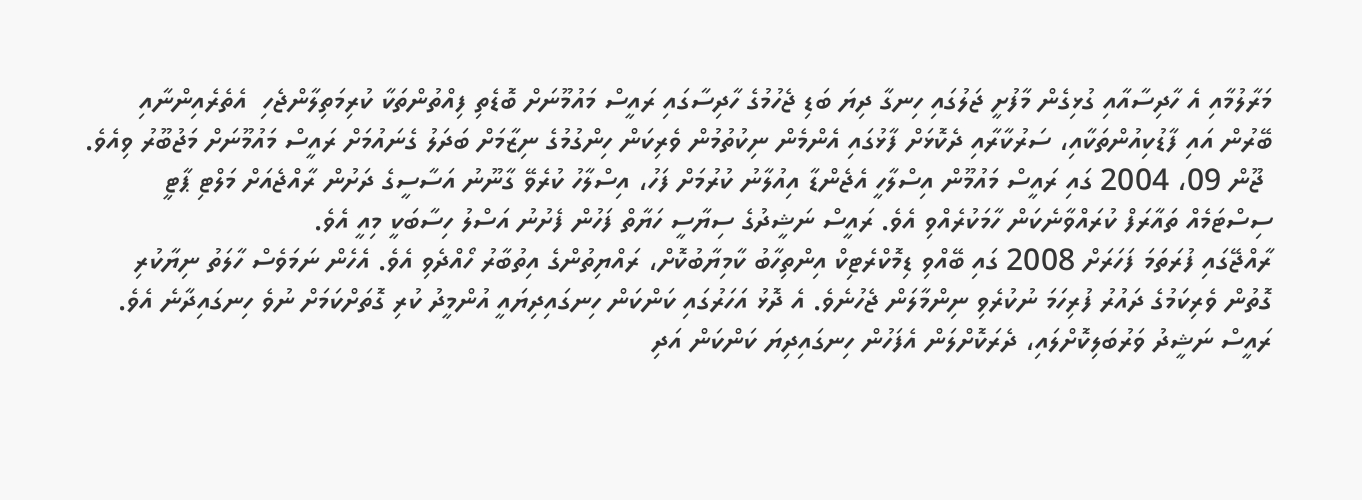މަރާލުމާއި އެ ހާދިސާއާއި ގުޅިގެން މާފުށީ ޖަލުގައި ހިނގާ ދިޔަ ބަޑި ޖެހުމުގެ ހާދިސާގައި ރައީސް މައުމޫނަށް ބޮޑެތި ފިއްތުންތަކާ ކުރިމަތިލާންޖެހި  އެތެރެއިންނާއި ބޭރުން އައި ފާޑުކިއުންތަކާއި، ސަރުކާރާއި ދެކޮޅަށް ފާޅުގައި އެންމެން ނިކުތުމުން ވެރިކަން ހިންގުމުގެ ނިޒާމަށް ބަދަލު ގެނައުމަށް ރައީސް މައުމޫނަށް މަޖުބޫރު ވިއެވެ.
 ޖޫން 09، 2004 ގައި ރައީސް މައުމޫން އިސްލާހީ އެޖެންޑާ އިއުލާނު ކުރުމަށް ފަހު، އިސްލާހު ކުރެވޭ ގާނޫނު އަސާސީގެ ދަށުން ރާއްޖެއަށް މަލްޓި ޕާޓީ ސިސްޓަމެއް ތައާރަފް ކުރައްވާނެކަން ހާމަކުރެއްވި އެވެ. ރައީސް ނަޝީދުގެ ސިޔާސީ ހަޔާތް ފަހުން ފެށުނު އަސްލު ހިސާބަކީ މިއީ އެވެ.
ރާއްޖޭގައި ފުރަތަމަ ފަހަރަށް 2008 ގައި ބޭއްވި ޑިމޮކްރެޓިކް އިންތިހާބު ކާމިޔާބުކޮށް، ރައްޔިތުންގެ އިތުބާރު ހޯއްދެވި އެވެ. އެހެން ނަމަވެސް ހާލަތު ނިޔާކުރި ގޮތުން ވެރިކަމުގެ ދައުރު ފުރިހަމަ ނުކުރެވި ނިންމާލަން ޖެހުނެވެ. އެ ދޮޅު އަހަރުގައި ކަންކަން ހިނގައިދިޔައީ އުންމީދު ކުރި ގޮތަށްކަމަށް ނުވެ ހިނގައިދާނެ އެވެ.
ރައީސް ނަޝީދު ވަރުބަލިކޮށްލައި، ދެރަކޮށްލަން އެފަހުން ހިނގައިދިޔަ ކަންކަން އަދި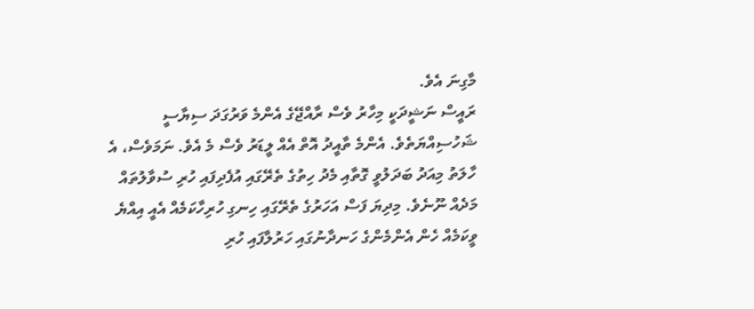މާގިނަ އެވެ.
ރައީސް ނަޝީދަކީ މިހާރު ވެސް ރާއްޖޭގެ އެންމެ ވަރުގަދަ ސިޔާސީ ޝަހުސިއްޔަތެވެ. އެންމެ ތާއީދު އޮތް އެއް ލީޑަރު ވެސް މެ އެވެ. ނަމަވެސް، އެ ހާލަތު މިއަދު ބަދަލުވީ ގޮތާއި މެދު ހިތުގެ ތެރޭގައި އުފެދިފައި ހުރި ސުވާލުތައް މަދެއް ނޫނެވެ. މިދިޔަ ފަސް އަހަރުގެ ތެރޭގައި ހިނގި ހުރިހާކަމެއް އެއީ އިއްޔެ ވީކަމެއް ހެން އެންމެންގެ ހަނދާނުގައި ހަރުލާފައި ހުރި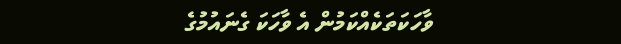ވާހަކަތަކެއްކަމުން އެ ވާހަކަ ގެނައުމުގެ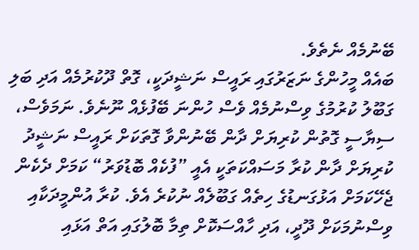ބޭނުމެއް ނެތެވެ.
ބައެއް މީހުންގެ ނަޒަރުގައި ރައީސް ނަޝީދަކީ، ގޮތް ދޫކުރުމެއް އަދި ބަލި ގަބޫލު ކުރުމުގެ ވިސްނުމެއް ވެސް ހުންނަ ބޭފުޅެއް ނޫނެވެ. ނަމަވެސް، ސިޔާސީ ގޮތުން ކުރިޔަށް ދާން ބޭނުންވާ ގޮތަކަށް ރައީސް ނަޝީދު ކުރިޔަށް ދާން ކުރާ މަސައްކަތަކީ އެއީ ”ފުކެއް ބޮޑުވަރު“ ކަމަށް ދެކެން ޖެހޭކަމަށް އަޅުގަނޑުގެ ހިތެއް ގަބޫލެއް ނުކުރެ އެވެ. ކުރާ އުންމީދަކާއި ވިސްނުމަކަށް ދޫދީ، އަދި ހާއްސަކޮށް ތިމާ ބޮލުގައި އަތް އަޅައި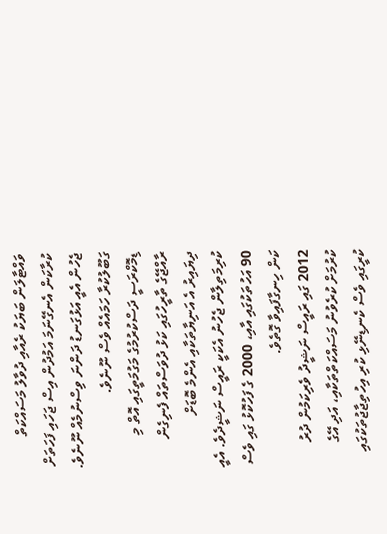ވައްޓާލަން ބަޔަކު ރެއާއި ދުވާލު މަސައްކަތް ކުރާކަން އެނގޭނަމަ އަމުދުން އިސް ޖަހައި ފަހަތަށް ޖެހުން އެއީ އަޅުގަނޑު ދަންނަ ވިސްނުމެއް ނޫނެވެ. ގަބޫލުކުރާ ހަމައެއް ވެސް ނޫނެވެ.
ޑިމޮކްރަސީ ދަސްކުރުމުގެ މަގުމަތީގައި އޮތް މި ރާއްޖޭގެ ތާރީހުގައި ކަޅު ދުވަސްތައް ފެނިގެން ދިޔައިރު އެ އަނިޔާތަކާއި އެންމެ ބޮޑަށް ކުރިމަތިލާން ޖެހުނު އެކަކީ ރައީސް ނަޝީދެވެ. އެއީ 90 އަހުތަކުގައި އާއި، 2000 ގެ ފަހުކޮޅު ގައި ވެސް ކަން ހިނގާފައިވާ ގޮތެވެ.
2012 ގައި ރައީސް ނަޝީދު ވެރިކަމުން ދުރު ކުރުމަށް ކުރެވުނު މަސައްކަތްތަކާއި، އަދި އޭގެ ކުރީގައި ވެސް ކެނޑިނޭޅި ކުރި އިހުތިޖާޖުތަކުގައި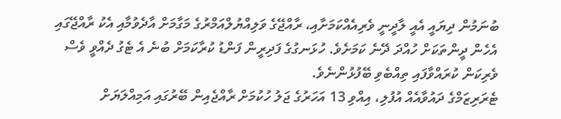ބުނަމުން ދިޔައީ އެއީ ލާދީނީ ވެރިއެއްކަމަށާއި، ރާއްޖޭގެ ވަލިއްޔުލްއަމްރުގެ މަގާމަށް އާދެވުމާއި އެކު ރާއްޖޭގައި އެހެން ދީންތަކަށް ހުއްދަ ދޭނެ ކަމަށެވެ. ހުޅަނގުގެ ފަދިރީން ފަންޑު ކުރާކަމަށް ބުނެ އެ ޓެގު ދެއްވީ ވެސް ވެރިކަން ކުރައްވާފައި ތިއްބެވި ބޭފުޅުންނެވެ.
ޓެރަރިޒަމްގެ ދައުވާއެއް އުފުލި، އިއްވި 13 އަހަރުގެ ޖަލު ހުކުމަށް ރާއްޖެއިން ބޭރުގައި އަމިއްލަޔަށް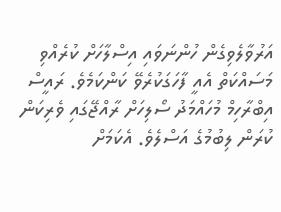އަރުވާލެވިގެން ހުންނަވައި އިސްލާހަށް ކުރެއްވި މަސައްކަތް އެއީ ފާހަގަކުރެވޭ ކަންކަމެވެ. ރައީސް އިބްރާހިމް މުހައްމަދު ސޯލިހަށް ރާއްޖޭގައި ވެރިކަން ކުރަން ލިބުމުގެ އަސްލެވެ. އެކަމަށް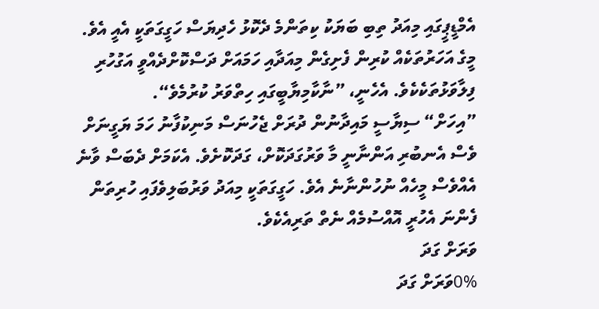އެމްޑީޕީގައި މިއަދު ތިބި ބަޔަކު ކިތަންމެ ދެކޮޅު ހެދިޔަސް ހަގީގަތަކީ އެއީ އެވެ.
މީގެ އަހަރުތަކެއް ކުރިން ފެށިގެން މިއަދާއި ހަމައަށް ދަސްކޮށްދެއްވީ އަގުހުރި ފިލާވަޅުތަކެކެވެ. އެހެނީ، ”ނާކާމިޔާބީގައި ހިތްވަރު ކުރުމެވެ“.
”އިހަށް“ ސިޔާސީ މައިދާނުން ދުރަށް ޖެހުނަސް މަނިކުފާނު ހަމަ ޔަގީނަށް ވެސް އެނބުރި އަންނާނީ މާ ވަރުގަދަކޮށް، ގަދަކޮށެވެ. އެކަމަށް ދެބަސް ވާނެ އެއްވެސް މީހެއް ނުހުންނާނެ އެވެ. ހަގީގަތަކީ މިއަދު ވަރުބަލިވެފައި ހުރިތަން ފެންނަ އެހުރީ އޮއްސުމެއް ނެތް ތަރިއެކެވެ.
ވަރަށް ގަދަ
0%ވަރަށް ގަދަ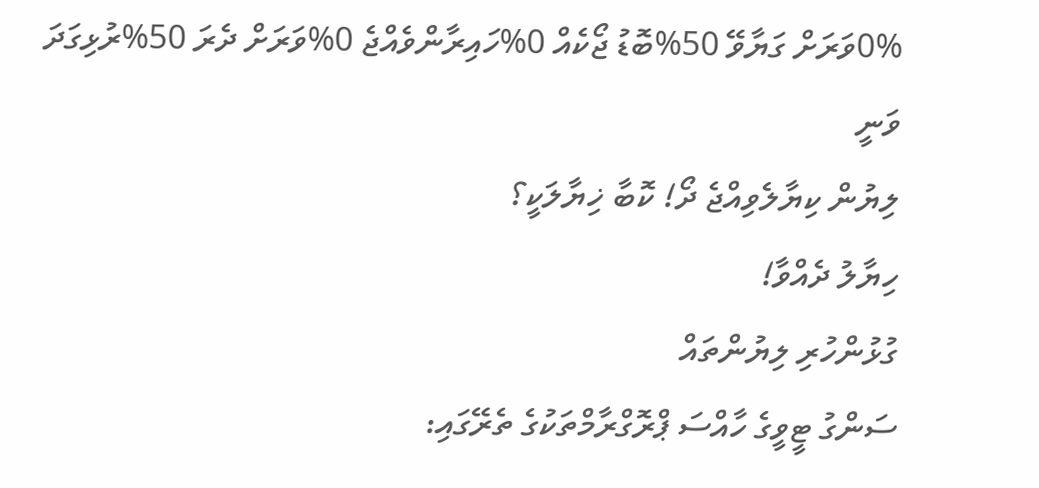0%ވަރަށް ގަޔާވޭ 50%ބޮޑު ޖޯކެއް 0%ހައިރާންވެއްޖެ 0%ވަރަށް ދެރަ 50%ރުޅިގަދަ ވަނީ
ލިޔުން ކިޔާލެވިއްޖެ ދޯ! ކޮބާ ޚިޔާލަކީ؟
ހިޔާލު ދެއްވާ!
ގުޅުންހުރި ލިޔުންތައް
ސަންގު ޓީވީގެ ހާއްސަ ޕްރޮގްރާމްތަކުގެ ތެރޭގައި: